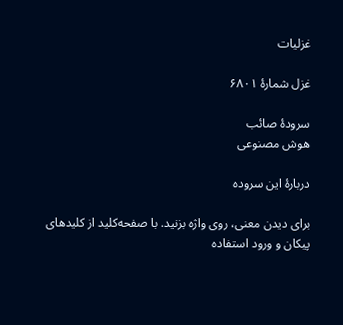غزلیات

غزل شمارهٔ ۶۸۰۱

سرودهٔ صائب
هوش مصنوعی

دربارهٔ این سروده

برای دیدن معنی، روی واژه بزنید. با صفحه‌کلید از کلیدهای پیکان و ورود استفاده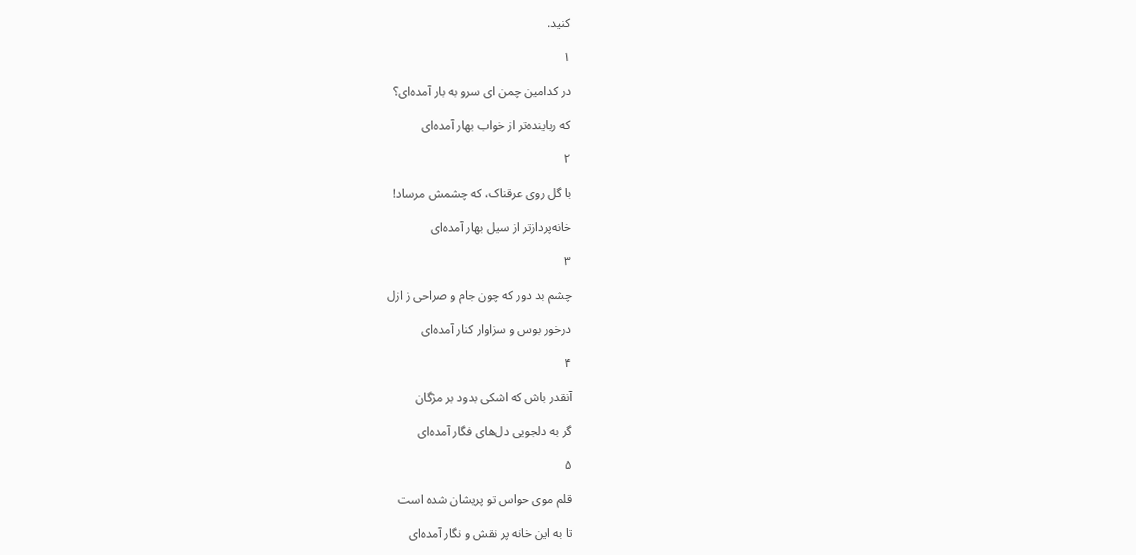کنید.

۱

در کدامین چمن ای سرو به بار آمده‌ای؟

که رباینده‌تر از خواب بهار آمده‌ای

۲

با گل روی عرقناک، که چشمش مرساد!

خانه‌پردازتر از سیل بهار آمده‌ای

۳

چشم بد دور که چون جام و صراحی ز ازل

درخور بوس و سزاوار کنار آمده‌ای

۴

آنقدر باش که اشکی بدود بر مژگان

گر به دلجویی دل‌های فگار آمده‌ای

۵

قلم موی حواس تو پریشان شده است

تا به این خانه پر نقش و نگار آمده‌ای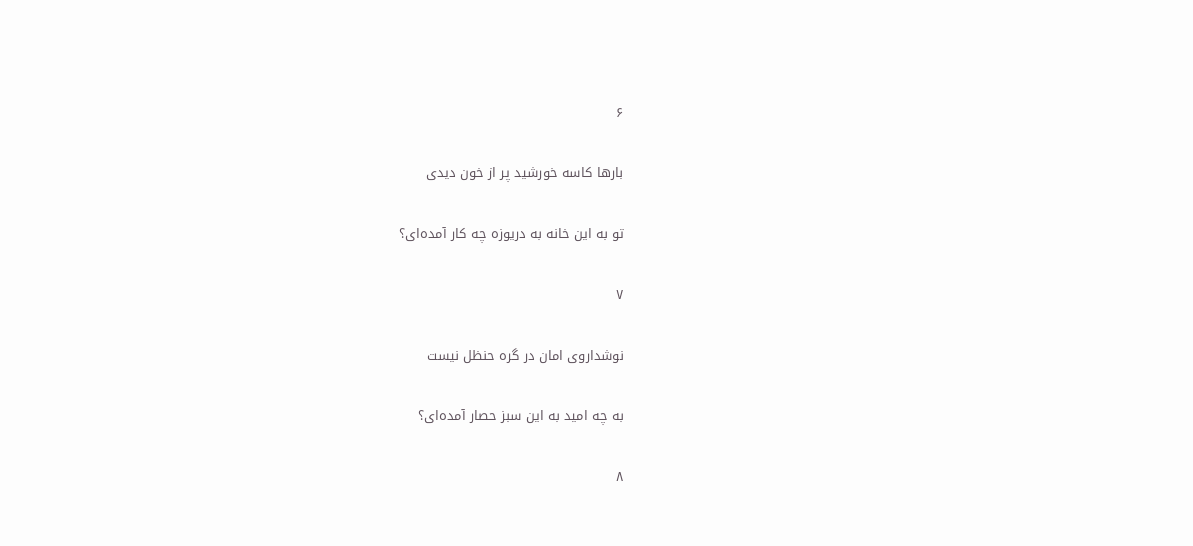۶

بارها کاسه خورشید پر از خون دیدی

تو به این خانه به دریوزه چه کار آمده‌ای؟

۷

نوشداروی امان در گره حنظل نیست

به چه امید به این سبز حصار آمده‌ای؟

۸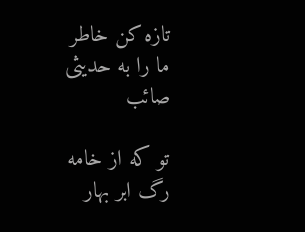تازه کن خاطر ما را به حدیثی صائب

تو که از خامه رگ ابر بهار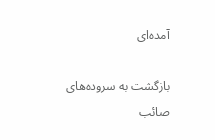آمده‌ای

بازگشت به سروده‌های صائب